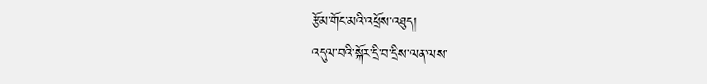རྩོམ་གོང་མའི་འཕྲོས་འཐུད།
འདུལ་བའི་སྐོར་དྲི་བ་དྲིས་ལན་ལས་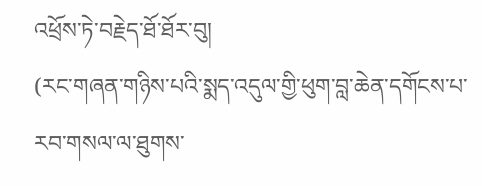འཕྲོས་ཏེ་བརྗེད་ཐོ་ཐོར་བུ།
(རང་གཞན་གཉིས་པའི་སྨད་འདུལ་གྱི་ཕུག་བླ་ཆེན་དགོངས་པ་རབ་གསལ་ལ་ཐུགས་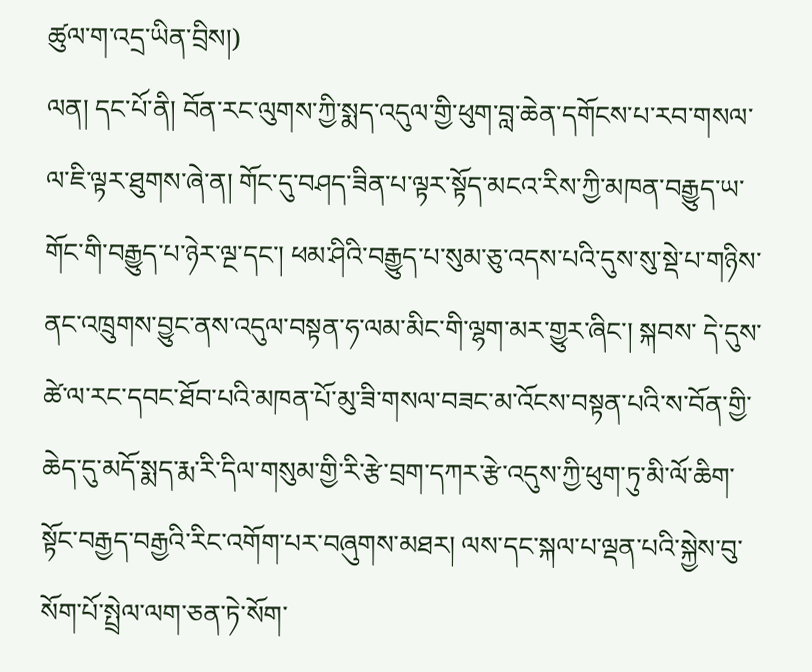ཚུལ་ག་འདྲ་ཡིན་བྲིས།)
ལན། དང་པོ་ནི། བོན་རང་ལུགས་ཀྱི་སྨད་འདུལ་གྱི་ཕུག་བླ་ཆེན་དགོངས་པ་རབ་གསལ་ལ་ཇི་ལྟར་ཐུགས་ཞེ་ན། གོང་དུ་བཤད་ཟིན་པ་ལྟར་སྟོད་མངའ་རིས་ཀྱི་མཁན་བརྒྱུད་ཡ་གོང་གི་བརྒྱུད་པ་ཉེར་ལྔ་དང་། ཕམ་ཤིའི་བརྒྱུད་པ་སུམ་ཅུ་འདས་པའི་དུས་སུ་སྡེ་པ་གཉིས་ནང་འཁྲུགས་བྱུང་ནས་འདུལ་བསྟན་ཧ་ལམ་མིང་གི་ལྷག་མར་གྱུར་ཞིང་། སྐབས་ དེ་དུས་ཚེ་ལ་རང་དབང་ཐོབ་པའི་མཁན་པོ་མུ་ཟི་གསལ་བཟང་མ་འོངས་བསྟན་པའི་ས་བོན་གྱི་ཆེད་དུ་མདོ་སྨད་རྨ་རི་དིལ་གསུམ་གྱི་རི་རྩེ་བྲག་དཀར་རྩེ་འདུས་ཀྱི་ཕུག་ཏུ་མི་ལོ་ཆིག་སྟོང་བརྒྱད་བརྒྱའི་རིང་འགོག་པར་བཞུགས་མཐར། ལས་དང་སྐལ་པ་ལྡན་པའི་སྐྱེས་བུ་སོག་པོ་སྤྲེལ་ལག་ཅན་ཏེ་སོག་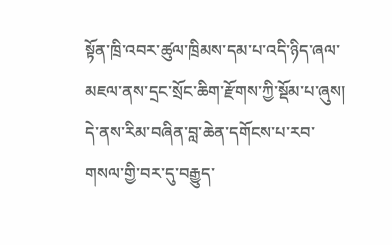སྟོན་ཁྲི་འབར་ཚུལ་ཁྲིམས་དམ་པ་འདི་ཉིད་ཞལ་མཇལ་ནས་དྲང་སྲོང་ཆིག་རྫོགས་ཀྱི་སྡོམ་པ་ཞུས། དེ་ནས་རིམ་བཞིན་བླ་ཆེན་དགོངས་པ་རབ་གསལ་གྱི་བར་དུ་བརྒྱུད་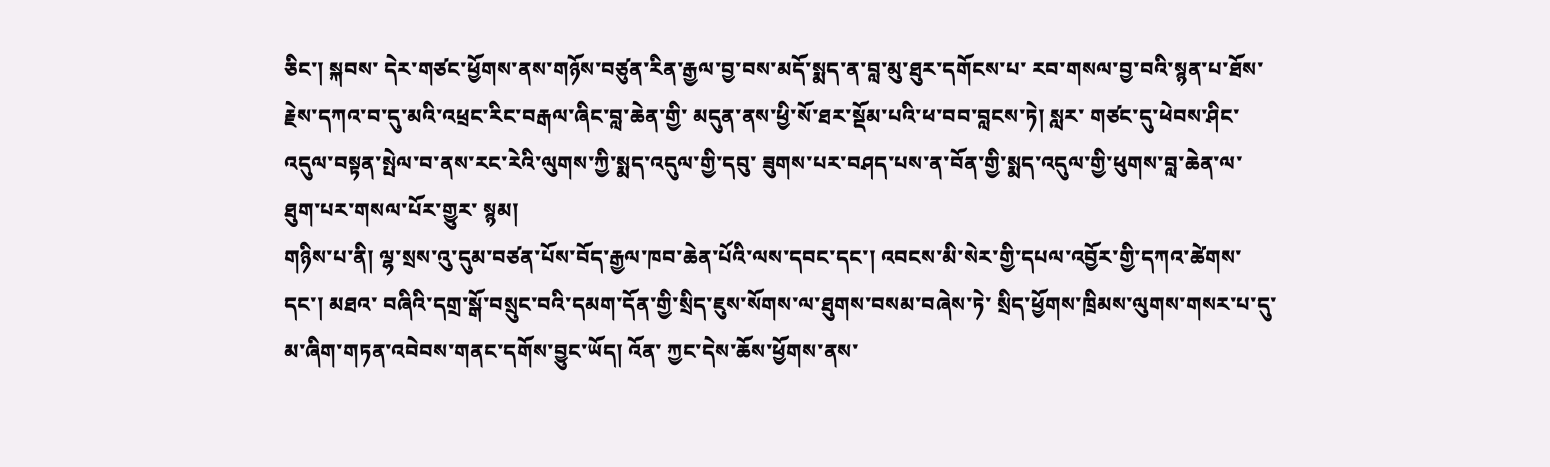ཅིང་། སྐབས་ དེར་གཙང་ཕྱོགས་ནས་གཉོས་བཙུན་རིན་རྒྱལ་བྱ་བས་མདོ་སྨད་ན་བླ་མུ་ཐུར་དགོངས་པ་ རབ་གསལ་བྱ་བའི་སྙན་པ་ཐོས་རྗེས་དཀའ་བ་དུ་མའི་འཕྲང་རིང་བརྒལ་ཞིང་བླ་ཆེན་གྱི་ མདུན་ནས་ཕྱི་སོ་ཐར་སྡོམ་པའི་ཕ་བབ་བླངས་ཏེ། སླར་ གཙང་དུ་ཕེབས་ཤིང་འདུལ་བསྟན་སྤེལ་བ་ནས་རང་རེའི་ལུགས་ཀྱི་སྨད་འདུལ་གྱི་དབུ་ ཟུགས་པར་བཤད་པས་ན་བོན་གྱི་སྨད་འདུལ་གྱི་ཕུགས་བླ་ཆེན་ལ་ཐུག་པར་གསལ་པོར་གྱུར་ སྙམ།
གཉིས་པ་ནི། ལྷ་སྲས་འུ་དུམ་བཙན་པོས་བོད་རྒྱལ་ཁབ་ཆེན་པོའི་ལས་དབང་དང་། འབངས་མི་སེར་གྱི་དཔལ་འབྱོར་གྱི་དཀའ་ཚེགས་དང་། མཐའ་ བཞིའི་དགྲ་སྒོ་བསྲུང་བའི་དམག་དོན་གྱི་སྲིད་ཇུས་སོགས་ལ་ཐུགས་བསམ་བཞེས་ཏེ་ སྲིད་ཕྱོགས་ཁྲིམས་ལུགས་གསར་པ་དུ་མ་ཞིག་གཏན་འབེབས་གནང་དགོས་བྱུང་ཡོད། འོན་ ཀྱང་དེས་ཆོས་ཕྱོགས་ནས་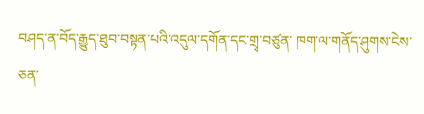བཤད་ན་བོད་རྒྱུད་ཐུབ་བསྟན་པའི་འདུལ་དགོན་དང་གྲྭ་བཙུན་ ཁག་ལ་གནོད་ཤུགས་ངེས་ཅན་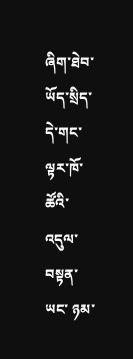ཞིག་ཐེབ་ཡོད་སྲིད་དེ་གང་ལྟར་ཁོ་ཚོའི་འདུལ་བསྟན་ཡང་ ཉམ་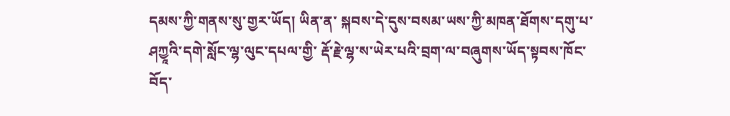དམས་ཀྱི་གནས་སུ་གྱར་ཡོད། ཡིན་ན་ སྐབས་དེ་དུས་བསམ་ཡས་ཀྱི་མཁན་ཐོགས་དགུ་པ་ཤཀྱཱའི་དགེ་སློང་ལྷ་ལུང་དཔལ་གྱི་ རྡོ་རྗེ་ལྷ་ས་ཡེར་པའི་བྲག་ལ་བཞུགས་ཡོད་སྟབས་ཁོང་བོད་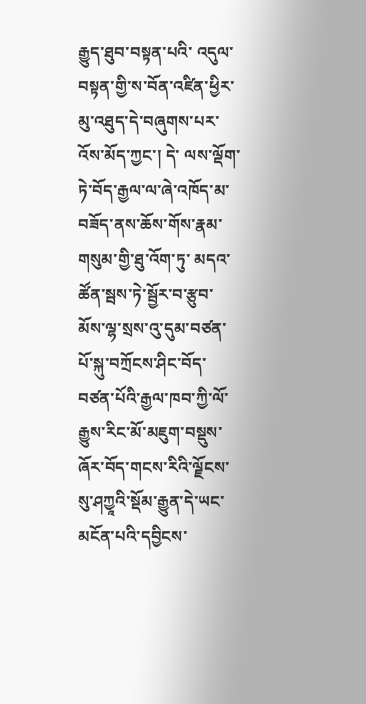རྒྱུད་ཐུབ་བསྟན་པའི་ འདུལ་བསྟན་གྱི་ས་བོན་འཛིན་ཕྱིར་མུ་འཐུད་དེ་བཞུགས་པར་འོས་མོད་ཀྱང་། དེ་ ལས་ལྡོག་ཏེ་བོད་རྒྱལ་ལ་ཞེ་འཁོད་མ་བཟོད་ནས་ཆོས་གོས་རྣམ་གསུམ་གྱི་ཐུ་འོག་ཏུ་ མདའ་ཚོན་སྦས་ཏེ་སྦྱོར་བ་རྩུབ་མོས་ལྷ་སྲས་འུ་དུམ་བཙན་པོ་སྐུ་བཀྲོངས་ཤིང་བོད་ བཙན་པོའི་རྒྱལ་ཁབ་ཀྱི་ལོ་རྒྱུས་རིང་མོ་མཇུག་བསྡུས་ཞོར་བོད་གངས་རིའི་ལྗོངས་ སུ་ཤཀྱཱའི་སྡོམ་རྒྱུན་དེ་ཡང་མངོན་པའི་དབྱིངས་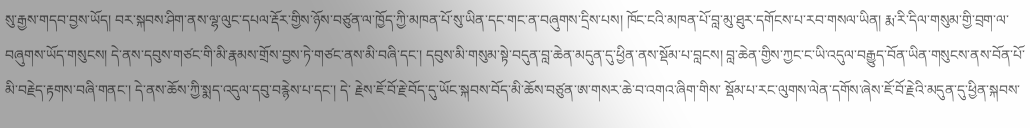སུ་རྒྱས་གདབ་བྱས་ཡོད། བར་སྐབས་ཤིག་ནས་ལྷ་ལུང་དཔལ་རྡོར་གྱིས་ཉོས་བཙུན་ལ་ཁྱོད་ཀྱི་མཁན་པོ་སུ་ཡིན་དང་གང་ན་བཞུགས་དྲིས་པས། ཁོང་ངའི་མཁན་པོ་བླ་མུ་ཐུར་དགོངས་པ་རབ་གསལ་ཡིན། རྨ་རི་དིལ་གསུམ་གྱི་བྲག་ལ་བཞུགས་ཡོད་གསུངས། དེ་ནས་དབུས་གཙང་གི་མི་རྣམས་གྲོས་བྱས་ཏེ་གཙང་ནས་མི་བཞི་དང་། དབུས་མི་གསུམ་སྟེ་བདུན་བླ་ཆེན་མདུན་དུ་ཕྱིན་ནས་སྡོམ་པ་བླངས། བླ་ཆེན་གྱིས་ཀྱང་ང་ཡི་འདུལ་བརྒྱུད་བོན་ཡིན་གསུངས་ནས་བོན་པོ་མི་བརྗེད་རྟགས་བཞི་གནང་། དེ་ནས་ཆོས་ཀྱི་སྨད་འདུལ་དབུ་བརྙེས་པ་དང་། དེ་ རྗེས་ཇོ་བོ་རྗེ་བོད་དུ་ཡོང་སྐབས་བོད་མི་ཆོས་བཙུན་ཨ་གསར་ཆེ་བ་འགའ་ཞིག་གིས་ སྡོམ་པ་རང་ལུགས་ལེན་དགོས་ཞེས་ཇོ་བོ་རྗེའི་མདུན་དུ་ཕྱིན་སྐབས་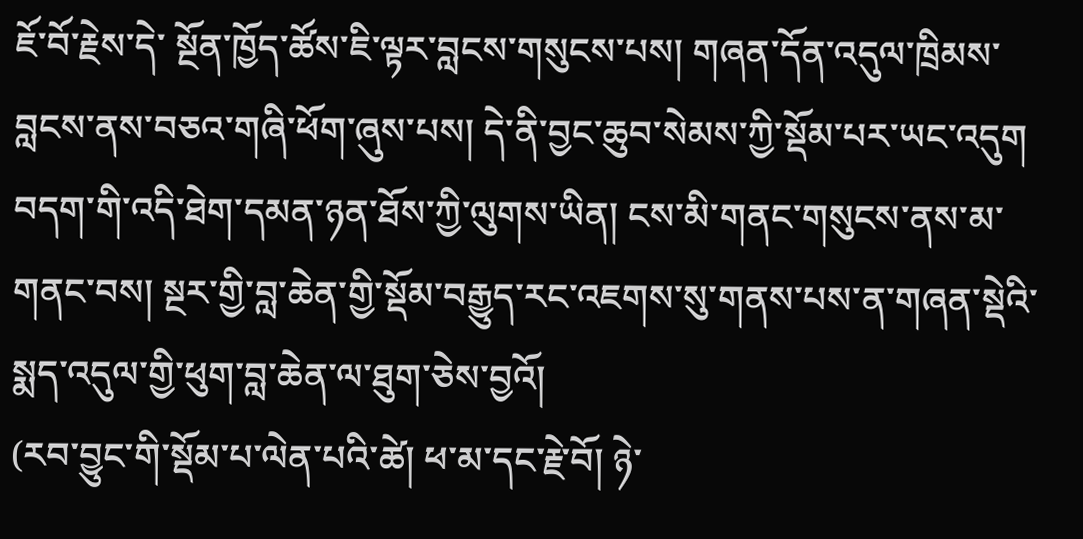ཇོ་བོ་རྗེས་དེ་ སྔོན་ཁྱོད་ཚོས་ཇི་ལྟར་བླངས་གསུངས་པས། གཞན་དོན་འདུལ་ཁྲིམས་བླངས་ནས་བཅའ་གཞི་ཕོག་ཞུས་པས། དེ་ནི་བྱང་ཆུབ་སེམས་ཀྱི་སྡོམ་པར་ཡང་འདུག བདག་གི་འདི་ཐེག་དམན་ཉན་ཐོས་ཀྱི་ལུགས་ཡིན། ངས་མི་གནང་གསུངས་ནས་མ་གནང་བས། སྔར་གྱི་བླ་ཆེན་གྱི་སྡོམ་བརྒྱུད་རང་འཇགས་སུ་གནས་པས་ན་གཞན་སྡེའི་སྨད་འདུལ་གྱི་ཕུག་བླ་ཆེན་ལ་ཐུག་ཅེས་བྱའོ།
(རབ་བྱུང་གི་སྡོམ་པ་ལེན་པའི་ཚེ། ཕ་མ་དང་རྗེ་བོ། ཉེ་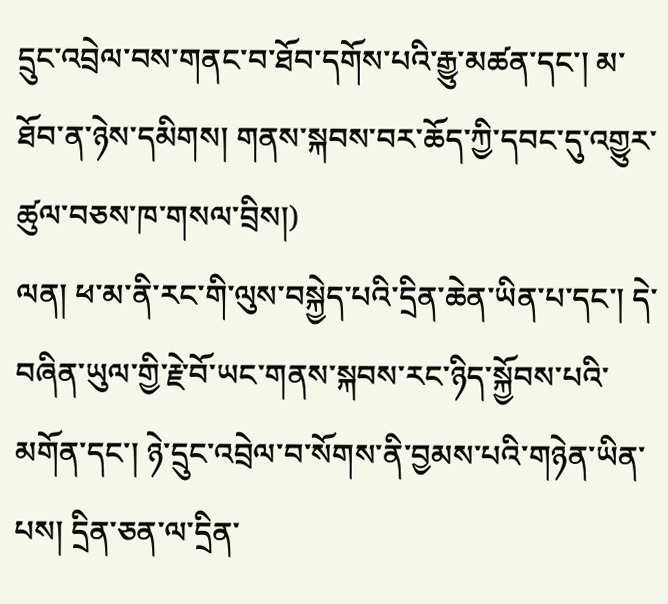དྲུང་འབྲེལ་བས་གནང་བ་ཐོབ་དགོས་པའི་རྒྱུ་མཚན་དང་། མ་ཐོབ་ན་ཉེས་དམིགས། གནས་སྐབས་བར་ཆོད་ཀྱི་དབང་དུ་འགྱུར་ཚུལ་བཅས་ཁ་གསལ་བྲིས།)
ལན། ཕ་མ་ནི་རང་གི་ལུས་བསྐྱེད་པའི་དྲིན་ཆེན་ཡིན་པ་དང་། དེ་བཞིན་ཡུལ་གྱི་རྗེ་བོ་ཡང་གནས་སྐབས་རང་ཉིད་སྐྱོབས་པའི་མགོན་དང་། ཉེ་དྲུང་འབྲེལ་བ་སོགས་ནི་བྱམས་པའི་གཉེན་ཡིན་པས། དྲིན་ཅན་ལ་དྲིན་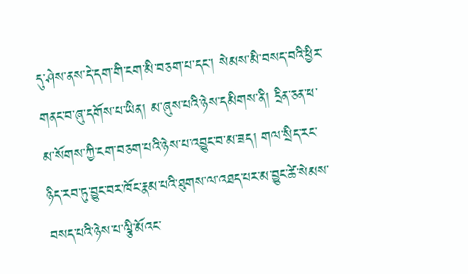དུ་ཤེས་ནས་དེ་དག་གི་ངག་མི་བཅག་པ་དང་། སེམས་མི་བསད་བའི་ཕྱིར་གནང་བ་ཞུ་དགོས་པ་ཡིན། མ་ཞུས་པའི་ཉེས་དམིགས་ནི། དྲིན་ཅན་ཕ་མ་སོགས་ཀྱི་ངག་བཅག་པའི་ཉེས་པ་འབྱུང་བ་མ་ཟད། གལ་སྲིད་རང་ཉིད་རབ་ཏུ་བྱུང་བར་ཁོང་རྣམ་པའི་ཐུགས་ལ་འཐད་པར་མ་བྱུང་ཚེ་སེམས་བསད་པའི་ཉེས་པ་ལྕི་མོའང་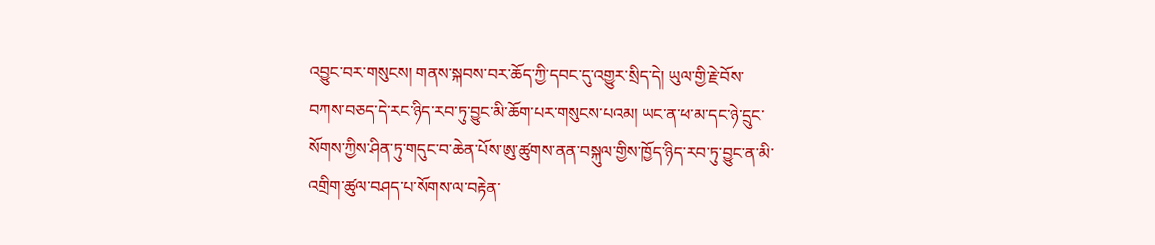འབྱུང་བར་གསུངས། གནས་སྐབས་བར་ཆོད་ཀྱི་དབང་དུ་འགྱུར་སྲིད་དེ། ཡུལ་གྱི་རྗེ་བོས་བཀས་བཅད་དེ་རང་ཉིད་རབ་ཏུ་བྱུང་མི་ཆོག་པར་གསུངས་པའམ། ཡང་ན་ཕ་མ་དང་ཉེ་དྲུང་སོགས་ཀྱིས་ཤིན་ཏུ་གདུང་བ་ཆེན་པོས་ཨུ་ཚུགས་ནན་བསྐུལ་གྱིས་ཁྱོད་ཉིད་རབ་ཏུ་བྱུང་ན་མི་འགྲིག་ཚུལ་བཤད་པ་སོགས་ལ་བརྟེན་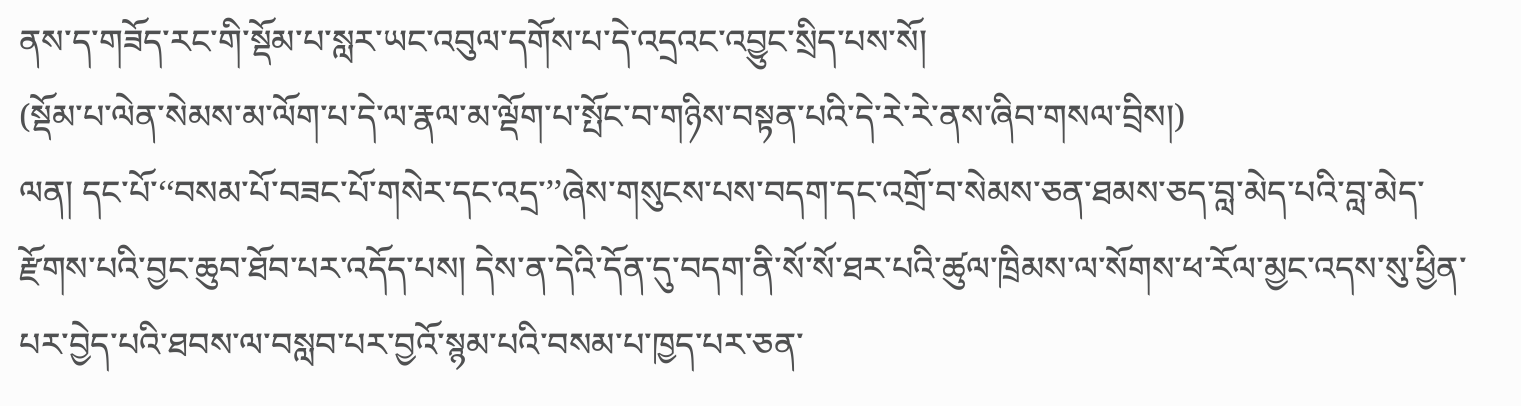ནས་ད་གཟོད་རང་གི་སྡོམ་པ་སླར་ཡང་འབུལ་དགོས་པ་དེ་འདྲའང་འབྱུང་སྲིད་པས་སོ།
(སྡོམ་པ་ལེན་སེམས་མ་ལོག་པ་དེ་ལ་རྣལ་མ་ལྡོག་པ་སྤོང་བ་གཉིས་བསྟན་པའི་དེ་རེ་རེ་ནས་ཞིབ་གསལ་བྲིས།)
ལན། དང་པོ་‘‘བསམ་པོ་བཟང་པོ་གསེར་དང་འདྲ་’’ཞེས་གསུངས་པས་བདག་དང་འགྲོ་བ་སེམས་ཅན་ཐམས་ཅད་བླ་མེད་པའི་བླ་མེད་རྫོགས་པའི་བྱང་ཆུབ་ཐོབ་པར་འདོད་པས། དེས་ན་དེའི་དོན་དུ་བདག་ནི་སོ་སོ་ཐར་པའི་ཚུལ་ཁྲིམས་ལ་སོགས་ཕ་རོལ་མྱང་འདས་སུ་ཕྱིན་པར་བྱེད་པའི་ཐབས་ལ་བསླབ་པར་བྱའོ་སྙམ་པའི་བསམ་པ་ཁྱད་པར་ཅན་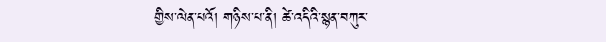གྱིས་ལེན་པའོ། གཉིས་པ་ནི། ཚེ་འདིའི་སྙན་བཀུར་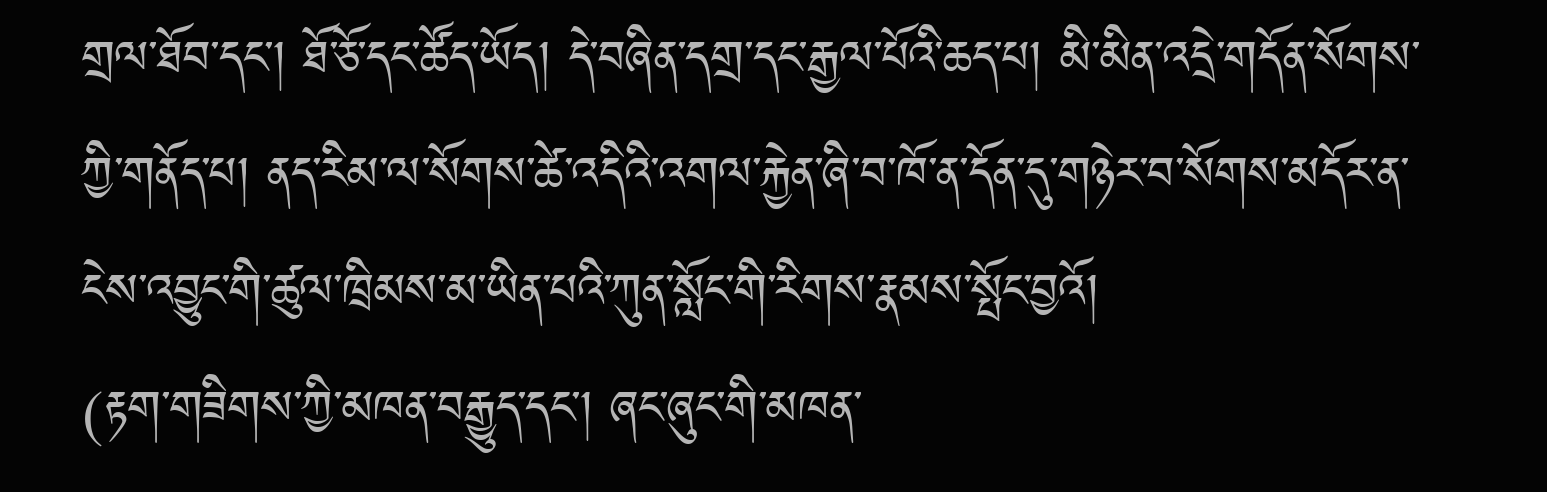གྲལ་ཐོབ་དང་། ཐོ་ཅོ་དང་ཚོད་ཡོད། དེ་བཞིན་དགྲ་དང་རྒྱལ་པོའི་ཆད་པ། མི་མིན་འདྲེ་གདོན་སོགས་ཀྱི་གནོད་པ། ནད་རིམ་ལ་སོགས་ཚེ་འདིའི་འགལ་རྐྱེན་ཞི་བ་ཁོ་ན་དོན་དུ་གཉེར་བ་སོགས་མདོར་ན་ངེས་འབྱུང་གི་ཚུལ་ཁྲིམས་མ་ཡིན་པའི་ཀུན་སློང་གི་རིགས་རྣམས་སྤོང་བྱའོ།
(རྟག་གཟིགས་ཀྱི་མཁན་བརྒྱུད་དང་། ཞང་ཞུང་གི་མཁན་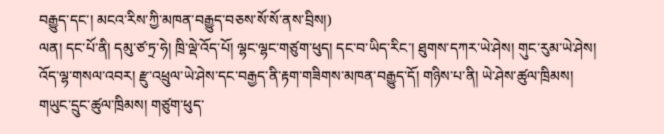བརྒྱུད་དང་། མངའ་རིས་ཀྱི་མཁན་བརྒྱུད་བཅས་སོ་སོ་ནས་བྲིས།)
ལན། དང་པོ་ནི། དམུ་ཙ་ཏྲ་ཧེ། ཁྲི་ལྡེ་འོད་པོ། ལྷང་ལྷང་གཙུག་ཕུད། དང་བ་ཡིད་རིང་། ཐུགས་དཀར་ཡེ་ཤེས། གུང་རུམ་ཡེ་ཤེས། འོད་ལྷ་གསལ་འབར། རྫུ་འཕྲུལ་ཡེ་ཤེས་དང་བརྒྱད་ནི་རྟག་གཟིགས་མཁན་བརྒྱུད་དོ། གཉིས་པ་ནི། ཡེ་ཤེས་ཚུལ་ཁྲིམས། གཡུང་དྲུང་ཚུལ་ཁྲིམས། གཙུག་ཕུད་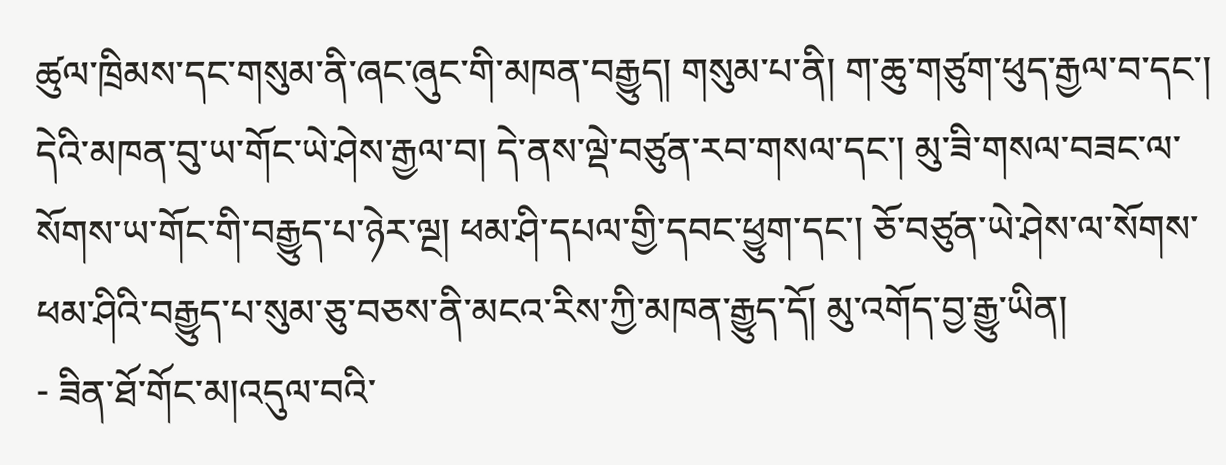ཚུལ་ཁྲིམས་དང་གསུམ་ནི་ཞང་ཞུང་གི་མཁན་བརྒྱུད། གསུམ་པ་ནི། ག་ཆུ་གཙུག་ཕུད་རྒྱལ་བ་དང་། དེའི་མཁན་བུ་ཡ་གོང་ཡེ་ཤེས་རྒྱལ་བ། དེ་ནས་ལྡེ་བཙུན་རབ་གསལ་དང་། མུ་ཟི་གསལ་བཟང་ལ་སོགས་ཡ་གོང་གི་བརྒྱུད་པ་ཉེར་ལྔ། ཕམ་ཤི་དཔལ་གྱི་དབང་ཕྱུག་དང་། ཅོ་བཙུན་ཡེ་ཤེས་ལ་སོགས་ཕམ་ཤིའི་བརྒྱུད་པ་སུམ་ཅུ་བཅས་ནི་མངའ་རིས་ཀྱི་མཁན་རྒྱུད་དོ། མུ་འགོད་བྱ་རྒྱུ་ཡིན།
- ཟིན་ཐོ་གོང་མ།འདུལ་བའི་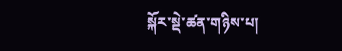སྐོར་སྡེ་ཚན་གཉིས་པ།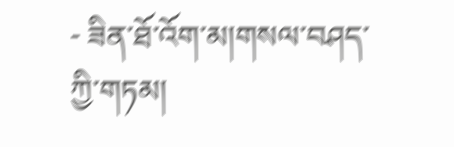- ཟིན་ཐོ་འོག་མ།གསལ་བཤད་ཀྱི་གཏམ།